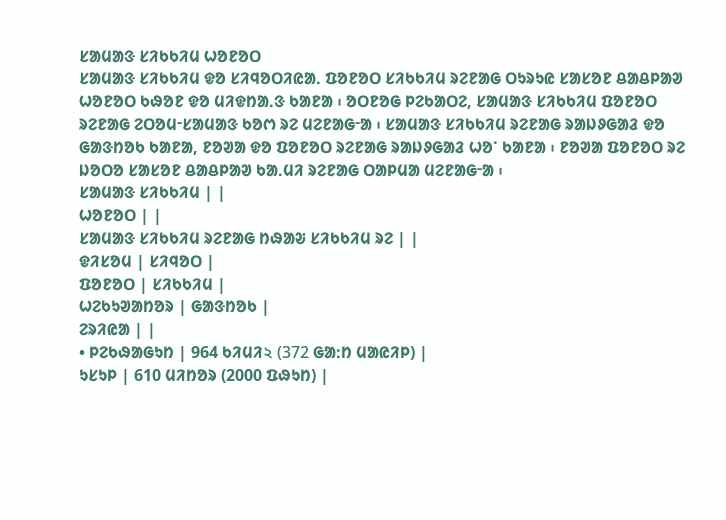ᱥᱟᱢᱟᱝ ᱥᱤᱠᱠᱤᱢ ᱦᱚᱱᱚᱛ
ᱥᱟᱢᱟᱝ ᱥᱤᱠᱠᱤᱢ ᱫᱚ ᱥᱤᱧᱚᱛᱤᱭᱟᱹ ᱯᱚᱱᱚᱛ ᱥᱤᱠᱠᱤᱢ ᱨᱮᱱᱟᱜ ᱛᱩᱨᱩᱭ ᱥᱟᱥᱚᱱ ᱪᱟᱪᱞᱟᱣ ᱦᱚᱱᱚᱛ ᱠᱷᱚᱱ ᱫᱚ ᱢᱤᱫᱴᱟᱹᱝ ᱠᱟᱱᱟ ᱾ ᱚᱛᱱᱚᱜ ᱞᱮᱠᱟᱛᱮ, ᱥᱟᱢᱟᱝ ᱥᱤᱠᱠᱤᱢ ᱯᱚᱱᱚᱛ ᱨᱮᱱᱟᱜ ᱮᱛᱚᱢᱼᱥᱟᱢᱟᱝ ᱠᱚᱬ ᱨᱮ ᱢᱮᱱᱟᱜᱼᱟ ᱾ ᱥᱟᱢᱟᱝ ᱥᱤᱠᱠᱤᱢ ᱨᱮᱱᱟᱜ ᱨᱟᱡᱽᱜᱟᱲ ᱫᱚ ᱜᱟᱝᱴᱚᱠ ᱠᱟᱱᱟ, ᱱᱚᱣᱟ ᱫᱚ ᱯᱚᱱᱚᱛ ᱨᱮᱱᱟᱜ ᱨᱟᱡᱽᱜᱟᱲ ᱦᱚᱸ ᱠᱟᱱᱟ ᱾ ᱱᱚᱣᱟ ᱯᱚᱱᱚᱛ ᱨᱮ ᱡᱚᱛᱚ ᱥᱟᱥᱚᱱ ᱪᱟᱪᱞᱟᱣ ᱠᱟᱹᱢᱤ ᱨᱮᱱᱟᱜ ᱛᱟᱞᱢᱟ ᱢᱮᱱᱟᱜᱼᱟ ᱾
ᱥᱟᱢᱟᱝ ᱥᱤᱠᱠᱤᱢ | |
ᱦᱚᱱᱚᱛ | |
ᱥᱟᱢᱟᱝ ᱥᱤᱠᱠᱤᱢ ᱨᱮᱱᱟᱜ ᱴᱷᱟᱶ ᱥᱤᱠᱠᱤᱢ ᱨᱮ | |
ᱫᱤᱥᱚᱢ | ᱥᱤᱧᱚᱛ |
ᱯᱚᱱᱚᱛ | ᱥᱤᱠᱠᱤᱢ |
ᱦᱮᱠᱩᱣᱟᱴᱚᱨ | ᱜᱟᱝᱴᱚᱠ |
ᱮᱨᱤᱭᱟ | |
• ᱞᱮᱠᱷᱟᱜᱩᱴ | 964 ᱠᱤᱢᱤ২ (372 ᱜᱟᱺᱴ ᱢᱟᱭᱤᱞ) |
ᱩᱥᱩᱞ | 610 ᱢᱤᱴᱚᱨ (2000 ᱯᱷᱩᱴ) |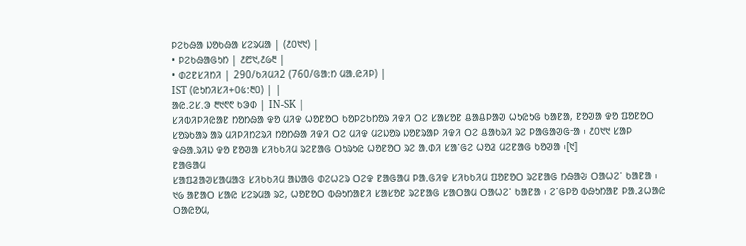ᱞᱮᱠᱷᱟ ᱡᱚᱠᱷᱟ ᱥᱮᱨᱢᱟ | (᱒᱐᱑᱑) |
• ᱞᱮᱠᱷᱟᱜᱩᱴ | ᱒᱘᱑,᱒᱙᱓ |
• ᱰᱮᱱᱥᱤᱴᱤ | 290/ᱠᱤᱢᱤ2 (760/ᱜᱟᱺᱴ ᱢᱟᱹᱭᱤᱞ) |
IST (ᱭᱩᱴᱤᱥᱤ+᱐᱕:᱓᱐) | |
ᱟᱭ.ᱮᱥ.ᱳ ᱓᱑᱖᱖ ᱠᱳᱰ | IN-SK |
ᱥᱤᱵᱤᱞᱤᱭᱟᱱ ᱴᱚᱴᱷᱟ ᱫᱚ ᱢᱤᱫ ᱦᱚᱱᱚᱛ ᱠᱚᱞᱮᱠᱴᱚᱨ ᱤᱫᱤ ᱛᱮ ᱥᱟᱥᱚᱱ ᱪᱟᱪᱞᱟᱣ ᱦᱩᱭᱩᱜ ᱠᱟᱱᱟ, ᱱᱚᱣᱟ ᱫᱚ ᱯᱚᱱᱚᱛ ᱥᱚᱨᱠᱟᱨ ᱟᱨ ᱢᱤᱞᱤᱴᱮᱨᱤ ᱴᱚᱴᱷᱟ ᱤᱫᱤ ᱛᱮ ᱢᱤᱫ ᱢᱮᱡᱚᱨ ᱡᱚᱱᱨᱟᱞ ᱤᱫᱤ ᱛᱮ ᱪᱟᱠᱨᱤ ᱨᱮ ᱞᱟᱜᱟᱣᱜᱼᱟ ᱾ ᱒᱐᱑᱑ ᱥᱟᱞ ᱫᱷᱟᱹᱨᱤᱡ ᱫᱚ ᱱᱚᱣᱟ ᱥᱤᱠᱠᱤᱢ ᱨᱮᱱᱟᱜ ᱛᱩᱨᱩᱭ ᱦᱚᱱᱚᱛ ᱨᱮ ᱟᱹᱰᱤ ᱥᱟᱸᱜᱮ ᱦᱚᱲ ᱢᱮᱱᱟᱜ ᱠᱚᱣᱟ ᱾[᱑]
ᱱᱟᱜᱟᱢ
ᱥᱟᱯᱲᱟᱣᱥᱟᱢᱟᱝ ᱥᱤᱠᱠᱤᱢ ᱟᱡᱟᱜ ᱰᱮᱦᱮᱨ ᱛᱮᱫ ᱱᱟᱜᱟᱢ ᱞᱟᱹᱜᱤᱫ ᱥᱤᱠᱠᱤᱢ ᱯᱚᱱᱚᱛ ᱨᱮᱱᱟᱜ ᱴᱷᱟᱶ ᱛᱟᱦᱮᱸ ᱠᱟᱱᱟ ᱾ ᱑᱙ ᱟᱱᱟᱛ ᱥᱟᱭ ᱥᱮᱨᱢᱟ ᱨᱮ, ᱦᱚᱱᱚᱛ ᱵᱷᱩᱴᱟᱱᱤ ᱥᱟᱥᱚᱱ ᱨᱮᱱᱟᱜ ᱥᱟᱛᱟᱢ ᱛᱟᱦᱮᱸ ᱠᱟᱱᱟ ᱾ ᱮᱸᱜᱞᱚ ᱵᱷᱩᱴᱟᱱ ᱞᱟᱹᱲᱦᱟᱭ ᱛᱟᱭᱚᱢ,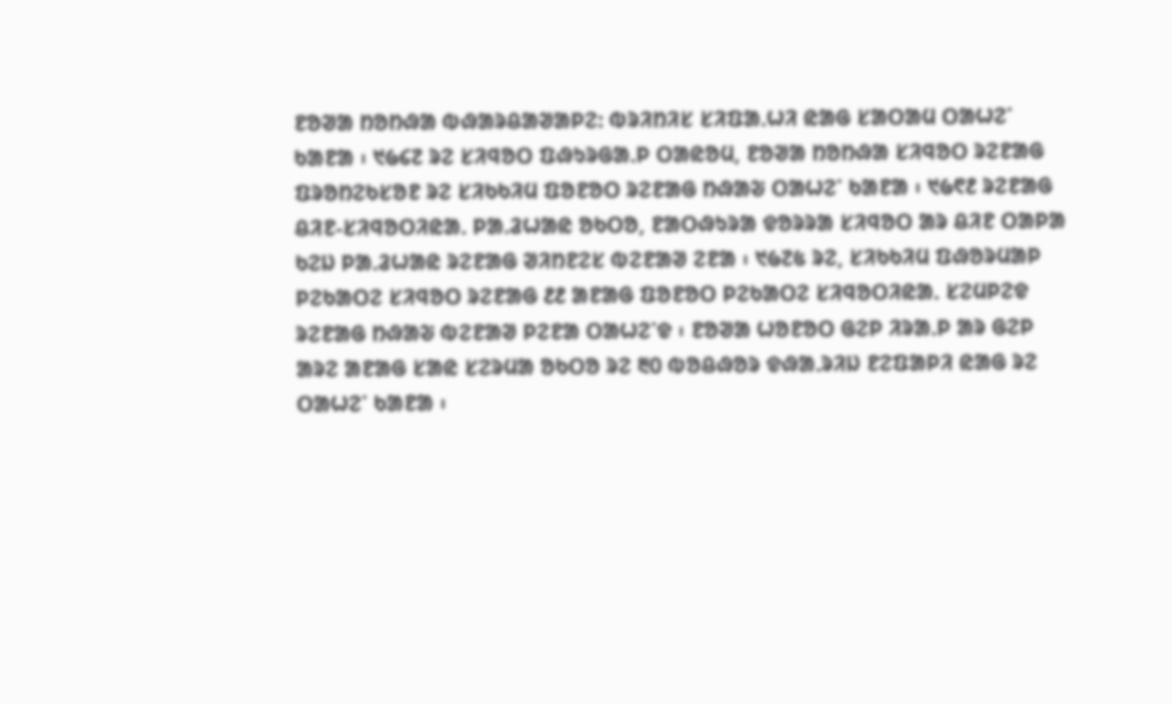ᱱᱚᱣᱟ ᱴᱚᱴᱷᱟ ᱵᱷᱟᱨᱪᱟᱣᱟᱞᱮ: ᱵᱨᱤᱴᱤᱥ ᱥᱤᱯᱟᱹᱦᱤ ᱭᱟᱜ ᱥᱟᱛᱟᱢ ᱛᱟᱦᱮᱸ ᱠᱟᱱᱟ ᱾ ᱑᱙᱔᱗ ᱨᱮ ᱥᱤᱧᱚᱛ ᱯᱷᱩᱨᱜᱟᱹᱞ ᱛᱟᱭᱚᱢ, ᱱᱚᱣᱟ ᱴᱚᱴᱷᱟ ᱥᱤᱧᱚᱛ ᱨᱮᱱᱟᱜ ᱯᱨᱚᱴᱮᱠᱥᱚᱱ ᱨᱮ ᱥᱤᱠᱠᱤᱢ ᱯᱚᱱᱚᱛ ᱨᱮᱱᱟᱜ ᱴᱷᱟᱶ ᱛᱟᱦᱮᱸ ᱠᱟᱱᱟ ᱾ ᱑᱙᱖᱒ ᱨᱮᱱᱟᱜ ᱪᱤᱱ-ᱥᱤᱧᱚᱛᱤᱭᱟᱹ ᱞᱟᱹᱲᱦᱟᱭ ᱚᱠᱛᱚ, ᱱᱟᱛᱷᱩᱨᱟ ᱫᱚᱨᱨᱟ ᱥᱤᱧᱚᱛ ᱟᱨ ᱪᱤᱱ ᱛᱟᱞᱟ ᱠᱮᱡ ᱞᱟᱹᱲᱦᱟᱭ ᱨᱮᱱᱟᱜ ᱣᱤᱴᱱᱮᱥ ᱵᱮᱱᱟᱣ ᱮᱱᱟ ᱾ ᱑᱙᱗᱕ ᱨᱮ, ᱥᱤᱠᱠᱤᱢ ᱯᱷᱚᱨᱢᱟᱞ ᱞᱮᱠᱟᱛᱮ ᱥᱤᱧᱚᱛ ᱨᱮᱱᱟᱜ ᱒᱒ ᱟᱱᱟᱜ ᱯᱚᱱᱚᱛ ᱞᱮᱠᱟᱛᱮ ᱥᱤᱧᱚᱛᱤᱭᱟᱹ ᱥᱮᱢᱞᱮᱫ ᱨᱮᱱᱟᱜ ᱴᱷᱟᱶ ᱵᱮᱱᱟᱣ ᱞᱮᱱᱟ ᱛᱟᱦᱮᱸᱫ ᱾ ᱱᱚᱣᱟ ᱦᱚᱱᱚᱛ ᱜᱮᱞ ᱤᱨᱟᱹᱞ ᱟᱨ ᱜᱮᱞ ᱟᱨᱮ ᱟᱱᱟᱜ ᱥᱟᱭ ᱥᱮᱨᱢᱟ ᱚᱠᱛᱚ ᱨᱮ ᱓᱐ ᱵᱚᱪᱷᱚᱨ ᱫᱷᱟᱹᱨᱤᱡ ᱱᱮᱯᱟᱞᱤ ᱭᱟᱜ ᱨᱮ ᱛᱟᱦᱮᱸ ᱠᱟᱱᱟ ᱾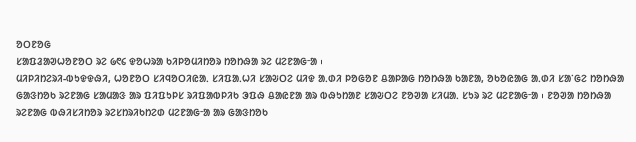ᱚᱛᱱᱚᱜ
ᱥᱟᱯᱲᱟᱣᱦᱚᱱᱚᱛ ᱨᱮ ᱙᱖᱔ ᱫᱚᱦᱨᱟ ᱠᱤᱞᱚᱢᱤᱴᱚᱨ ᱴᱚᱴᱷᱟ ᱨᱮ ᱢᱮᱱᱟᱜᱼᱟ ᱾
ᱢᱤᱞᱤᱴᱮᱨᱤ-ᱵᱩᱫᱫᱷᱤ, ᱦᱚᱱᱚᱛ ᱥᱤᱧᱚᱛᱤᱭᱟᱹ ᱥᱤᱯᱟᱹᱦᱤ ᱥᱟᱶᱛᱮ ᱢᱤᱫ ᱟᱹᱰᱤ ᱞᱚᱜᱚᱱ ᱪᱟᱞᱟᱜ ᱴᱚᱴᱷᱟ ᱠᱟᱱᱟ, ᱚᱠᱚᱭᱟᱜ ᱟᱹᱰᱤ ᱥᱟᱸᱜᱮ ᱴᱚᱴᱷᱟ ᱜᱟᱝᱴᱚᱠ ᱨᱮᱱᱟᱜ ᱥᱟᱢᱟᱝ ᱟᱨ ᱯᱤᱯᱩᱞᱥ ᱨᱤᱯᱟᱵᱞᱤᱠ ᱳᱯᱷ ᱪᱟᱭᱱᱟ ᱟᱨ ᱵᱷᱩᱴᱟᱱ ᱥᱟᱶᱛᱮ ᱱᱚᱣᱟ ᱥᱤᱢᱟᱹ ᱥᱩᱨ ᱨᱮ ᱢᱮᱱᱟᱜᱼᱟ ᱾ ᱱᱚᱣᱟ ᱴᱚᱴᱷᱟ ᱨᱮᱱᱟᱜ ᱵᱷᱤᱥᱤᱴᱚᱨ ᱨᱮᱥᱴᱨᱤᱠᱴᱮᱰ ᱢᱮᱱᱟᱜᱼᱟ ᱟᱨ ᱜᱟᱝᱴᱚᱠ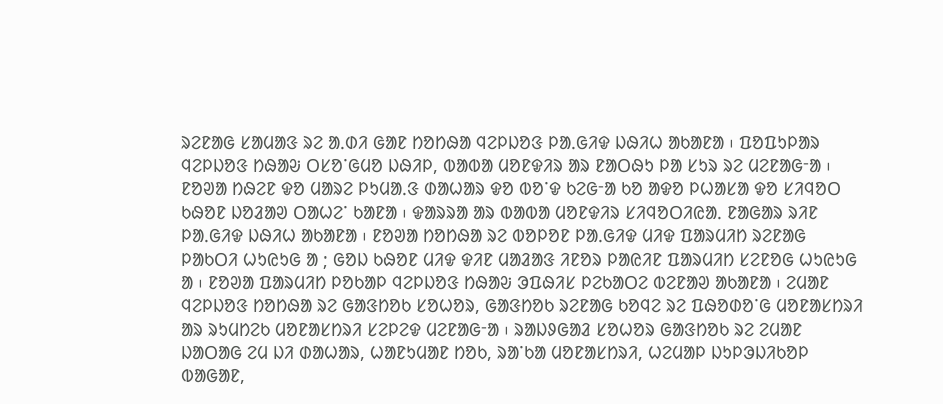ᱨᱮᱱᱟᱜ ᱥᱟᱢᱟᱝ ᱨᱮ ᱟᱹᱰᱤ ᱜᱟᱱ ᱴᱚᱴᱷᱟ ᱧᱮᱞᱡᱚᱝ ᱞᱟᱹᱜᱤᱫ ᱡᱷᱤᱦ ᱟᱠᱟᱱᱟ ᱾ ᱯᱚᱯᱩᱞᱟᱨ ᱧᱮᱞᱡᱚᱝ ᱴᱷᱟᱶ ᱛᱥᱚᱸᱜᱢᱚ ᱡᱷᱤᱞ, ᱵᱟᱵᱟ ᱢᱚᱱᱫᱤᱨ ᱟᱨ ᱱᱟᱛᱷᱩ ᱞᱟ ᱥᱩᱨ ᱨᱮ ᱢᱮᱱᱟᱜᱼᱟ ᱾ ᱱᱚᱣᱟ ᱴᱷᱮᱱ ᱫᱚ ᱢᱟᱨᱮ ᱞᱩᱢᱟᱹᱝ ᱰᱟᱦᱟᱨ ᱫᱚ ᱵᱚᱸᱫ ᱠᱮᱜᱼᱟ ᱠᱚ ᱟᱫᱚ ᱞᱦᱟᱥᱟ ᱫᱚ ᱥᱤᱧᱚᱛ ᱠᱷᱚᱱ ᱡᱚᱲᱟᱣ ᱛᱟᱦᱮᱸ ᱠᱟᱱᱟ ᱾ ᱫᱟᱨᱨᱟ ᱟᱨ ᱵᱟᱵᱟ ᱢᱚᱱᱫᱤᱨ ᱥᱤᱧᱚᱛᱤᱭᱟᱹ ᱱᱟᱜᱟᱨ ᱨᱤᱱ ᱞᱟᱹᱜᱤᱫ ᱡᱷᱤᱦ ᱟᱠᱟᱱᱟ ᱾ ᱱᱚᱣᱟ ᱴᱚᱴᱷᱟ ᱨᱮ ᱵᱚᱞᱚᱱ ᱞᱟᱹᱜᱤᱫ ᱢᱤᱫ ᱯᱟᱨᱢᱤᱴ ᱨᱮᱱᱟᱜ ᱞᱟᱠᱛᱤ ᱦᱩᱭᱩᱜ ᱟ ; ᱜᱚᱡ ᱠᱷᱚᱱ ᱢᱤᱫ ᱫᱤᱱ ᱢᱟᱲᱟᱝ ᱤᱱᱚᱨ ᱞᱟᱭᱤᱱ ᱯᱟᱨᱢᱤᱴ ᱥᱮᱱᱚᱜ ᱦᱩᱭᱩᱜ ᱟ ᱾ ᱱᱚᱣᱟ ᱯᱟᱨᱢᱤᱴ ᱞᱚᱠᱟᱞ ᱧᱮᱞᱡᱚᱝ ᱴᱷᱟᱶ ᱳᱯᱷᱤᱥ ᱞᱮᱠᱟᱛᱮ ᱵᱮᱱᱟᱣ ᱟᱠᱟᱱᱟ ᱾ ᱮᱢᱟᱱ ᱧᱮᱞᱡᱚᱝ ᱴᱚᱴᱷᱟ ᱨᱮ ᱜᱟᱝᱴᱚᱠ ᱥᱚᱦᱚᱨ, ᱜᱟᱝᱴᱚᱠ ᱨᱮᱱᱟᱜ ᱠᱚᱧᱮ ᱨᱮ ᱯᱷᱚᱰᱚᱸᱜ ᱢᱚᱱᱟᱥᱴᱨᱤ ᱟᱨ ᱨᱩᱢᱴᱮᱠ ᱢᱚᱱᱟᱥᱴᱨᱤ ᱥᱮᱞᱮᱫ ᱢᱮᱱᱟᱜᱼᱟ ᱾ ᱨᱟᱡᱽᱜᱟᱲ ᱥᱚᱦᱚᱨ ᱜᱟᱝᱴᱚᱠ ᱨᱮ ᱮᱢᱟᱱ ᱡᱟᱛᱟᱜ ᱮᱢ ᱡᱤ ᱰᱟᱦᱟᱨ, ᱦᱟᱱᱩᱢᱟᱱ ᱴᱚᱠ, ᱨᱟᱸᱠᱟ ᱢᱚᱱᱟᱥᱴᱨᱤ, ᱦᱮᱢᱟᱞ ᱡᱩᱞᱳᱡᱤᱠᱚᱞ ᱵᱟᱜᱟᱱ,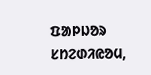ᱯᱟᱞᱡᱚᱨ ᱥᱴᱮᱰᱤᱭᱚᱢ,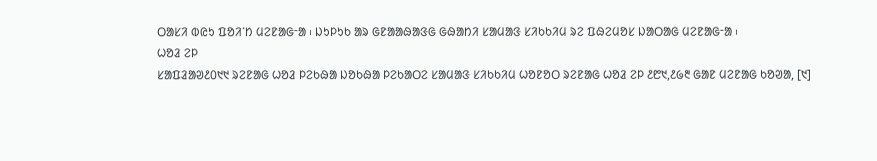ᱛᱟᱥᱤ ᱵᱭᱩ ᱯᱚᱤᱸᱴ ᱢᱮᱱᱟᱜᱼᱟ ᱾ ᱡᱩᱞᱩᱠ ᱟᱨ ᱜᱱᱟᱟᱷᱟᱝᱜ ᱜᱷᱟᱴᱤ ᱥᱟᱢᱟᱝ ᱥᱤᱠᱠᱤᱢ ᱨᱮ ᱯᱷᱮᱢᱚᱥ ᱡᱟᱛᱟᱜ ᱢᱮᱱᱟᱜᱼᱟ ᱾
ᱦᱚᱲ ᱮᱞ
ᱥᱟᱯᱲᱟᱣ᱒᱐᱑᱑ ᱨᱮᱱᱟᱜ ᱦᱚᱲ ᱞᱮᱠᱷᱟ ᱡᱚᱠᱷᱟ ᱞᱮᱠᱟᱛᱮ ᱥᱟᱢᱟᱝ ᱥᱤᱠᱠᱤᱢ ᱦᱚᱱᱚᱛ ᱨᱮᱱᱟᱜ ᱦᱚᱲ ᱮᱞ ᱒᱘᱑,᱒᱙᱓ ᱜᱟᱱ ᱢᱮᱱᱟᱜ ᱠᱚᱣᱟ, [᱑]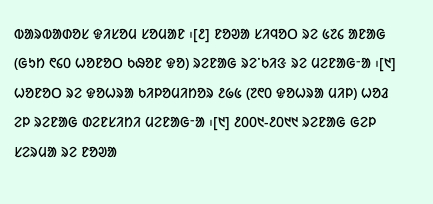ᱵᱟᱨᱵᱟᱰᱚᱥ ᱫᱤᱥᱚᱢ ᱥᱚᱢᱟᱱ ᱾[᱒] ᱱᱚᱣᱟ ᱥᱤᱧᱚᱛ ᱨᱮ ᱕᱗᱔ ᱟᱱᱟᱜ (ᱜᱩᱴ ᱖᱔᱐ ᱦᱚᱱᱚᱛ ᱠᱷᱚᱱ ᱫᱚ) ᱨᱮᱱᱟᱜ ᱨᱮᱸᱠᱤᱝ ᱨᱮ ᱢᱮᱱᱟᱜᱼᱟ ᱾[᱑] ᱦᱚᱱᱚᱛ ᱨᱮ ᱫᱚᱦᱨᱟ ᱠᱤᱞᱚᱢᱤᱴᱚᱨ ᱒᱙᱕ (᱗᱖᱐ ᱫᱚᱦᱨᱟ ᱢᱤᱞ) ᱦᱚᱲ ᱮᱞ ᱨᱮᱱᱟᱜ ᱰᱮᱱᱥᱤᱴᱤ ᱢᱮᱱᱟᱜᱼᱟ ᱾[᱑] ᱒᱐᱐᱑-᱒᱐᱑᱑ ᱨᱮᱱᱟᱜ ᱜᱮᱞ ᱥᱮᱨᱢᱟ ᱨᱮ ᱱᱚᱣᱟ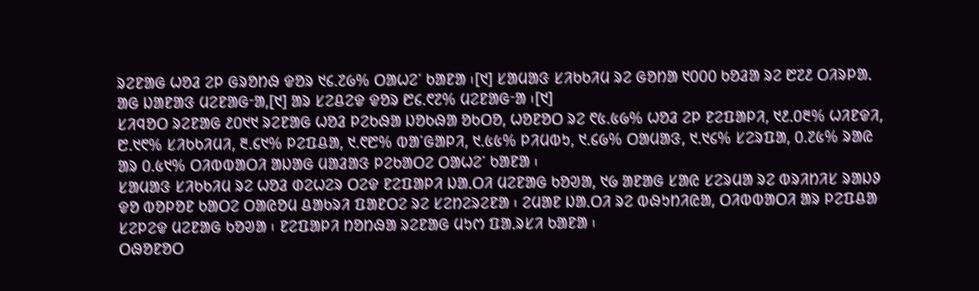ᱨᱮᱱᱟᱜ ᱦᱚᱲ ᱮᱞ ᱜᱨᱚᱴᱷ ᱫᱚᱨ ᱑᱔.᱗᱙% ᱛᱟᱦᱮᱸ ᱠᱟᱱᱟ ᱾[᱑] ᱥᱟᱢᱟᱝ ᱥᱤᱠᱠᱤᱢ ᱨᱮ ᱜᱚᱴᱟ ᱑᱐᱐᱐ ᱠᱚᱲᱟ ᱨᱮ ᱘᱗᱒ ᱛᱤᱨᱞᱟᱹ ᱟᱜ ᱡᱟᱱᱟᱝ ᱢᱮᱱᱟᱜᱼᱟ,[᱑] ᱟᱨ ᱥᱮᱪᱮᱫ ᱫᱚᱨ ᱘᱔.᱖᱗% ᱢᱮᱱᱟᱜᱼᱟ ᱾[᱑]
ᱥᱤᱧᱚᱛ ᱨᱮᱱᱟᱜ ᱒᱐᱑᱑ ᱨᱮᱱᱟᱜ ᱦᱚᱲ ᱞᱮᱠᱷᱟ ᱡᱚᱠᱷᱟ ᱚᱠᱛᱚ, ᱦᱚᱱᱚᱛ ᱨᱮ ᱖᱕.᱕᱙% ᱦᱚᱲ ᱮᱞ ᱱᱮᱯᱟᱞᱤ, ᱑᱒.᱐᱓% ᱦᱤᱱᱫᱤ, ᱘.᱑᱖% ᱥᱤᱠᱠᱤᱢᱤ, ᱓.᱔᱑% ᱞᱮᱯᱪᱟ, ᱑.᱖᱘% ᱵᱟᱸᱜᱟᱞᱤ, ᱑.᱕᱕% ᱞᱤᱢᱵᱩ, ᱑.᱔᱙% ᱛᱟᱢᱟᱝ, ᱑.᱑᱔% ᱥᱮᱨᱯᱟ, ᱐.᱗᱕% ᱨᱟᱭ ᱟᱨ ᱐.᱕᱑% ᱛᱤᱵᱵᱟᱛᱤ ᱟᱡᱟᱜ ᱢᱟᱲᱟᱝ ᱞᱮᱠᱟᱛᱮ ᱛᱟᱦᱮᱸ ᱠᱟᱱᱟ ᱾
ᱥᱟᱢᱟᱝ ᱥᱤᱠᱠᱤᱢ ᱨᱮ ᱦᱚᱲ ᱰᱮᱦᱮᱨ ᱛᱮᱫ ᱱᱮᱯᱟᱞᱤ ᱡᱟᱹᱛᱤ ᱢᱮᱱᱟᱜ ᱠᱚᱣᱟ, ᱑᱙ ᱟᱱᱟᱜ ᱥᱟᱭ ᱥᱮᱨᱢᱟ ᱨᱮ ᱵᱨᱤᱴᱤᱥ ᱨᱟᱡᱽ ᱫᱚ ᱵᱚᱞᱚᱱ ᱠᱟᱛᱮ ᱛᱟᱭᱚᱢ ᱪᱟᱠᱨᱤ ᱯᱟᱱᱛᱮ ᱨᱮ ᱥᱮᱴᱮᱨᱮᱱᱟ ᱾ ᱮᱢᱟᱱ ᱡᱟᱹᱛᱤ ᱨᱮ ᱵᱷᱩᱴᱤᱭᱟ, ᱛᱤᱵᱵᱟᱛᱤ ᱟᱨ ᱞᱮᱯᱪᱟ ᱥᱮᱞᱮᱫ ᱢᱮᱱᱟᱜ ᱠᱚᱣᱟ ᱾ ᱱᱮᱯᱟᱞᱤ ᱴᱚᱴᱷᱟ ᱨᱮᱱᱟᱜ ᱢᱩᱬ ᱯᱟᱹᱨᱥᱤ ᱠᱟᱱᱟ ᱾
ᱛᱷᱚᱱᱚᱛ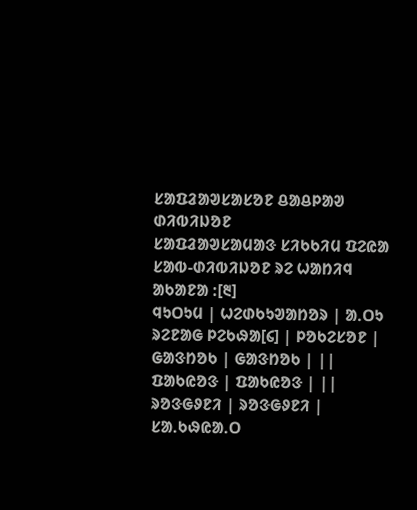ᱥᱟᱯᱲᱟᱣᱥᱟᱥᱚᱱ ᱪᱟᱪᱞᱟᱣ ᱰᱤᱵᱤᱡᱚᱱ
ᱥᱟᱯᱲᱟᱣᱥᱟᱢᱟᱝ ᱥᱤᱠᱠᱤᱢ ᱯᱮᱭᱟ ᱥᱟᱵ-ᱰᱤᱵᱤᱡᱚᱱ ᱨᱮ ᱦᱟᱴᱤᱧ ᱟᱠᱟᱱᱟ :[᱓]
ᱧᱩᱛᱩᱢ | ᱦᱮᱰᱠᱩᱣᱟᱴᱚᱨ | ᱟᱹᱛᱩ ᱨᱮᱱᱟᱜ ᱞᱮᱠᱷᱟ[᱔] | ᱞᱚᱠᱮᱥᱚᱱ |
ᱜᱟᱝᱴᱚᱠ | ᱜᱟᱝᱴᱚᱠ | ||
ᱯᱟᱠᱭᱚᱝ | ᱯᱟᱠᱭᱚᱝ | ||
ᱨᱚᱝᱜᱽᱱᱤ | ᱨᱚᱝᱜᱽᱱᱤ |
ᱥᱟᱹᱠᱷᱭᱟᱹᱛ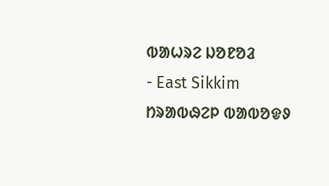ᱵᱟᱦᱨᱮ ᱡᱚᱱᱚᱲ
- East Sikkim ᱴᱨᱟᱵᱷᱮᱞ ᱵᱟᱵᱚᱫᱽ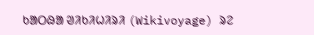ᱠᱟᱛᱷᱟ ᱣᱤᱠᱤᱦᱤᱨᱤ (Wikivoyage) ᱨᱮ